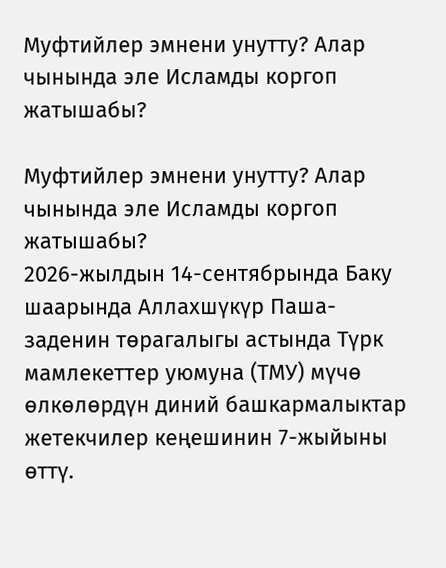Муфтийлер эмнени унутту? Алар чынында эле Исламды коргоп жатышабы?

Муфтийлер эмнени унутту? Алар чынында эле Исламды коргоп жатышабы?
2026-жылдын 14-сентябрында Баку шаарында Аллахшүкүр Паша-заденин төрагалыгы астында Түрк мамлекеттер уюмуна (ТМУ) мүчө өлкөлөрдүн диний башкармалыктар жетекчилер кеңешинин 7-жыйыны өттү.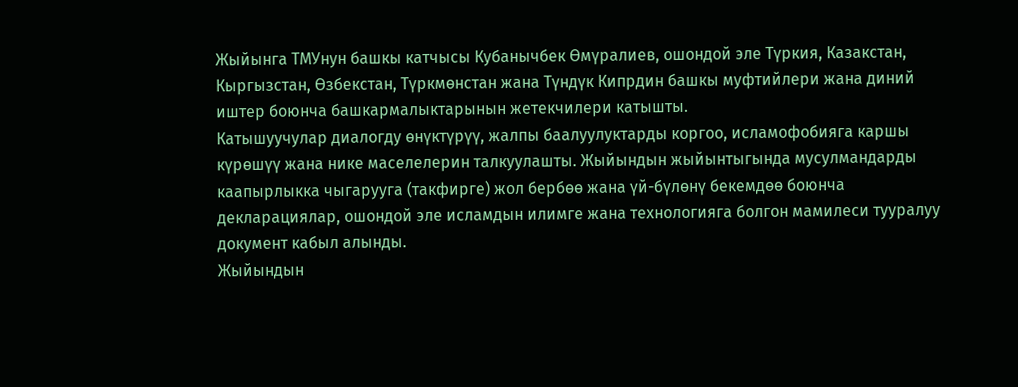Жыйынга ТМУнун башкы катчысы Кубанычбек Өмүралиев, ошондой эле Түркия, Казакстан, Кыргызстан, Өзбекстан, Түркмөнстан жана Түндүк Кипрдин башкы муфтийлери жана диний иштер боюнча башкармалыктарынын жетекчилери катышты.
Катышуучулар диалогду өнүктүрүү, жалпы баалуулуктарды коргоо, исламофобияга каршы күрөшүү жана нике маселелерин талкуулашты. Жыйындын жыйынтыгында мусулмандарды каапырлыкка чыгарууга (такфирге) жол бербөө жана үй-бүлөнү бекемдөө боюнча декларациялар, ошондой эле исламдын илимге жана технологияга болгон мамилеси тууралуу документ кабыл алынды.
Жыйындын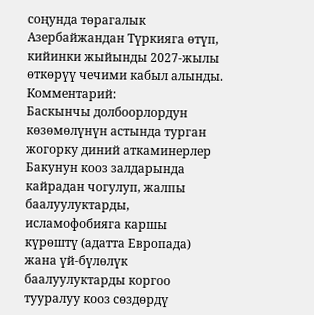соңунда төрагалык Азербайжандан Түркияга өтүп, кийинки жыйынды 2027-жылы өткөрүү чечими кабыл алынды.
Комментарий:
Баскынчы долбоорлордун көзөмөлүнүн астында турган жогорку диний аткаминерлер Бакунун кооз залдарында кайрадан чогулуп, жалпы баалуулуктарды, исламофобияга каршы күрөштү (адатта Европада) жана үй-бүлөлүк баалуулуктарды коргоо тууралуу кооз сөздөрдү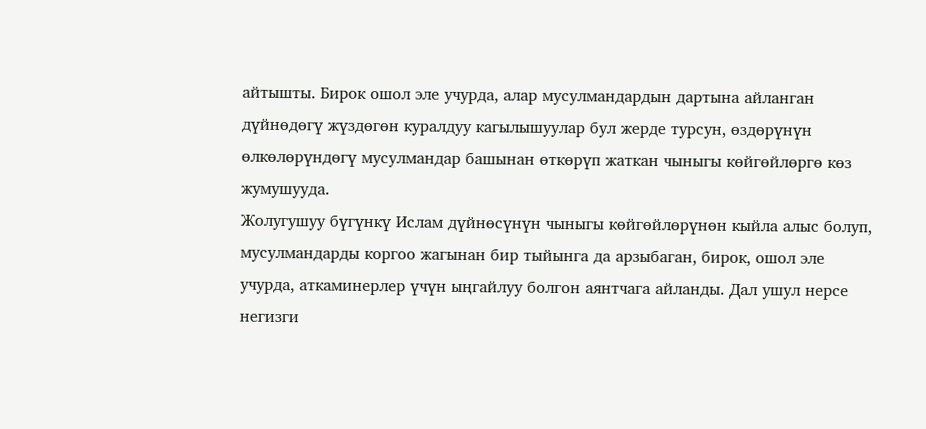айтышты. Бирок ошол эле учурда, алар мусулмандардын дартына айланган дүйнөдөгү жүздөгөн куралдуу кагылышуулар бул жерде турсун, өздөрүнүн өлкөлөрүндөгү мусулмандар башынан өткөрүп жаткан чыныгы көйгөйлөргө көз жумушууда.
Жолугушуу бүгүнкү Ислам дүйнөсүнүн чыныгы көйгөйлөрүнөн кыйла алыс болуп, мусулмандарды коргоо жагынан бир тыйынга да арзыбаган, бирок, ошол эле учурда, аткаминерлер үчүн ыңгайлуу болгон аянтчага айланды. Дал ушул нерсе негизги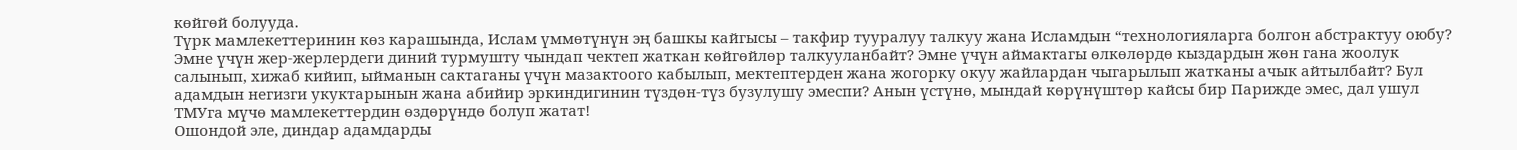көйгөй болууда.
Түрк мамлекеттеринин көз карашында, Ислам үммөтүнүн эң башкы кайгысы – такфир тууралуу талкуу жана Исламдын “технологияларга болгон абстрактуу оюбу?
Эмне үчүн жер-жерлердеги диний турмушту чындап чектеп жаткан көйгөйлөр талкууланбайт? Эмне үчүн аймактагы өлкөлөрдө кыздардын жөн гана жоолук салынып, хижаб кийип, ыйманын сактаганы үчүн мазактоого кабылып, мектептерден жана жогорку окуу жайлардан чыгарылып жатканы ачык айтылбайт? Бул адамдын негизги укуктарынын жана абийир эркиндигинин түздөн-түз бузулушу эмеспи? Анын үстүнө, мындай көрүнүштөр кайсы бир Парижде эмес, дал ушул ТМУга мүчө мамлекеттердин өздөрүндө болуп жатат!
Ошондой эле, диндар адамдарды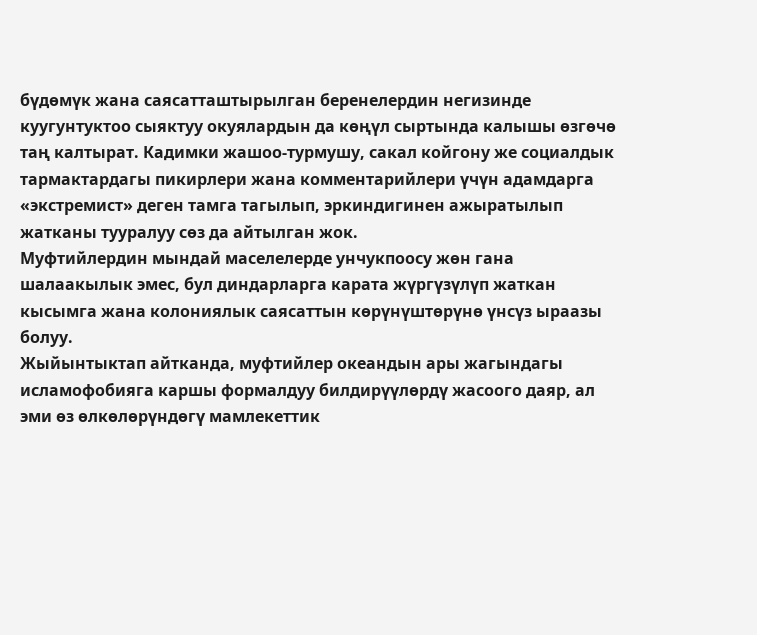бүдөмүк жана саясатташтырылган беренелердин негизинде куугунтуктоо сыяктуу окуялардын да көңүл сыртында калышы өзгөчө таң калтырат. Кадимки жашоо-турмушу, сакал койгону же социалдык тармактардагы пикирлери жана комментарийлери үчүн адамдарга «экстремист» деген тамга тагылып, эркиндигинен ажыратылып жатканы тууралуу сөз да айтылган жок.
Муфтийлердин мындай маселелерде унчукпоосу жөн гана шалаакылык эмес, бул диндарларга карата жүргүзүлүп жаткан кысымга жана колониялык саясаттын көрүнүштөрүнө үнсүз ыраазы болуу.
Жыйынтыктап айтканда, муфтийлер океандын ары жагындагы исламофобияга каршы формалдуу билдирүүлөрдү жасоого даяр, ал эми өз өлкөлөрүндөгү мамлекеттик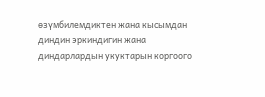өзүмбилемдиктен жана кысымдан диндин эркиндигин жана диндарлардын укуктарын коргоого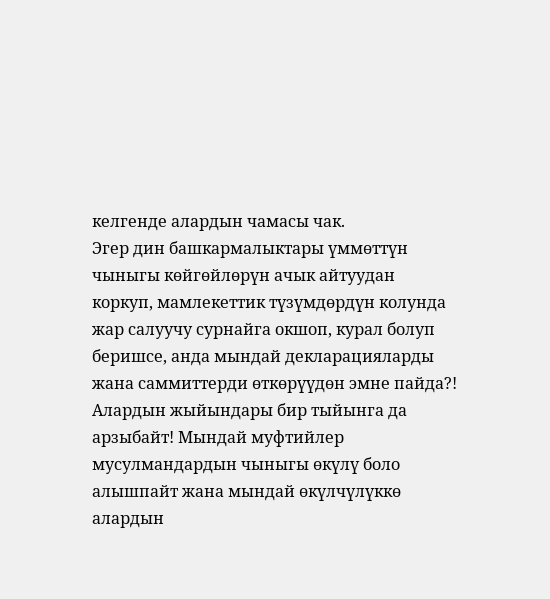келгенде алардын чамасы чак.
Эгер дин башкармалыктары үммөттүн чыныгы көйгөйлөрүн ачык айтуудан коркуп, мамлекеттик түзүмдөрдүн колунда жар салуучу сурнайга окшоп, курал болуп беришсе, анда мындай декларацияларды жана саммиттерди өткөрүүдөн эмне пайда?! Алардын жыйындары бир тыйынга да арзыбайт! Мындай муфтийлер мусулмандардын чыныгы өкүлү боло алышпайт жана мындай өкүлчүлүккө алардын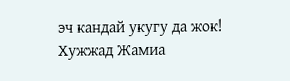эч кандай укугу да жок!
Хужжад Жамиа